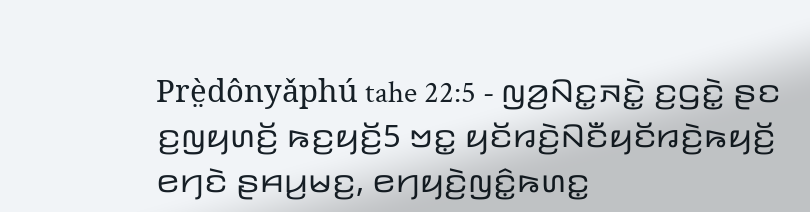Prè̤dônyǎphú tahe 22:5 - ꤜꤤ꤬ꤡꤢ꤭ꤏꤢꤧ꤭ ꤢ꤬ꤞꤢꤧ꤭ ꤔꤢ ꤢ꤬ꤜꤟꤛꤢꤩ꤬ ꤒꤢ꤬ꤟꤢꤩ꤬5 ꤠꤢ꤭ ꤟꤢꤩꤙꤢꤧ꤬ꤡꤢꤪꤟꤢꤩꤙꤢꤧ꤬ꤒꤟꤢꤩ꤬ ꤕꤚꤢꤧ ꤔꤌꤣ꤬ꤗꤢ꤬, ꤕꤚꤟꤢꤧ꤬ꤜꤢꤨ꤭ꤒꤛꤢ꤭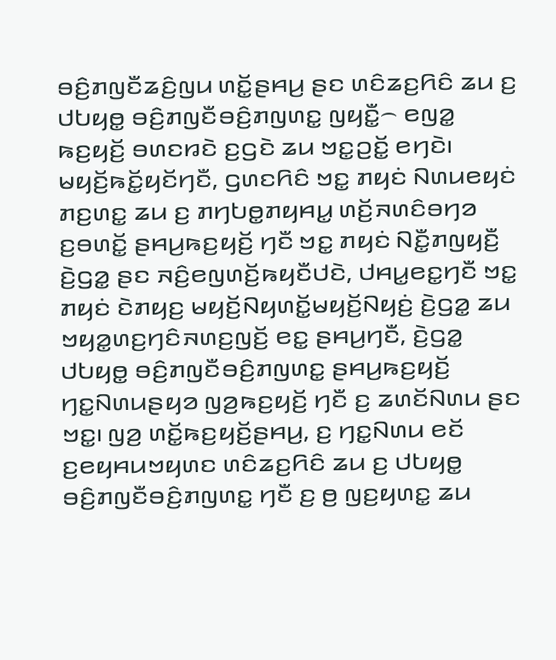ꤋꤢꤨ꤬ꤊꤜꤢꤪꤘꤢꤨ꤬ꤜꤣ ꤛꤢꤩ꤭ꤔꤌꤣ꤬ ꤔꤢ ꤛꤢꤨꤘꤢ꤬ꤖꤢꤨ ꤘꤣ ꤢ꤬ ꤓꤝꤟꤥ꤭ ꤋꤢꤨ꤬ꤊꤜꤢꤪꤋꤢꤨ꤬ꤊꤜꤛꤢ꤭ ꤜꤟꤢꤪ꤭꤮ ꤕꤜꤤ꤭ ꤒꤢ꤬ꤟꤢꤩ꤬ ꤋꤛꤢꤙꤢꤧ ꤢ꤬ꤞꤢꤧ ꤘꤣ ꤠꤢ꤭ꤑꤢꤩ꤭ ꤕꤚꤢꤧ꤯ ꤗꤟꤢꤩ꤬ꤒꤢꤩ꤭ꤟꤢꤩꤚꤢꤪ, ꤞꤛꤢꤖꤢꤨ ꤠꤢ꤭ ꤊꤟꤢꤦ ꤡꤛꤣꤕꤟꤢꤦ ꤊꤢ꤬ꤛꤢ꤭ ꤘꤣ ꤢ꤬ ꤊꤚꤝꤥ꤭ꤊꤟꤌꤣ꤭ ꤛꤢꤩ꤬ꤏꤛꤢꤨꤋꤚꤤ ꤢ꤬ꤋꤛꤢꤩ꤭ ꤔꤌꤣ꤬ꤒꤢ꤬ꤟꤢꤩ꤬ ꤚꤢꤪ ꤠꤢ꤭ ꤊꤟꤢꤦ ꤡꤢꤪ꤭ꤊꤜꤟꤢꤪ꤬ ꤢꤧ꤬ꤞꤤ꤭ ꤔꤢ ꤏꤢꤨ꤬ꤕꤜꤛꤢꤩ꤬ꤒꤟꤢꤪꤓꤢꤧ, ꤓꤌꤣ꤭ꤕꤢ꤭ꤚꤢꤪ ꤠꤢ꤭ ꤊꤟꤢꤦ ꤢꤧꤊꤟꤢ꤬ ꤗꤟꤢꤩ꤬ꤡꤟꤛꤢꤩ꤭ꤗꤟꤢꤩ꤬ꤡꤟꤢꤦ꤬ ꤢꤧ꤬ꤞꤤ꤭ ꤘꤣ ꤠꤟꤤ꤭ꤛꤢ꤬ꤚꤢꤨꤏꤛꤢ꤬ꤜꤢꤩ꤬ ꤕꤢ꤭ ꤔꤌꤣ꤬ꤚꤢꤪ, ꤢꤧ꤬ꤞꤤ꤭ ꤓꤝꤟꤥ꤭ ꤋꤢꤨ꤬ꤊꤜꤢꤪꤋꤢꤨ꤬ꤊꤜꤛꤢ꤭ ꤔꤌꤣ꤬ꤒꤢ꤬ꤟꤢꤩ꤬ ꤚꤢ꤭ꤡꤛꤣꤔꤟꤤ ꤜꤤ꤬ꤒꤢ꤬ꤟꤢꤩ꤬ ꤚꤢꤪ ꤢ꤬ ꤘꤛꤢꤩꤡꤛꤣ ꤔꤢ ꤠꤢ꤭꤯ ꤜꤤ꤬ ꤛꤢꤩ꤭ꤒꤢ꤬ꤟꤢꤩ꤬ꤔꤌꤣ꤬, ꤢ꤬ ꤚꤢ꤭ꤡꤛꤣ ꤕꤢꤩ ꤢ꤬ꤕꤟꤌꤣꤠꤟꤛꤢ ꤛꤢꤨꤘꤢ꤬ꤖꤢꤨ ꤘꤣ ꤢ꤬ ꤓꤝꤟꤥ꤭ ꤋꤢꤨ꤬ꤊꤜꤢꤪꤋꤢꤨ꤬ꤊꤜꤛꤢ꤭ ꤚꤢꤪ ꤢ꤬ ꤥ꤬ ꤜꤢ꤬ꤟꤛꤢ꤭ ꤘꤣ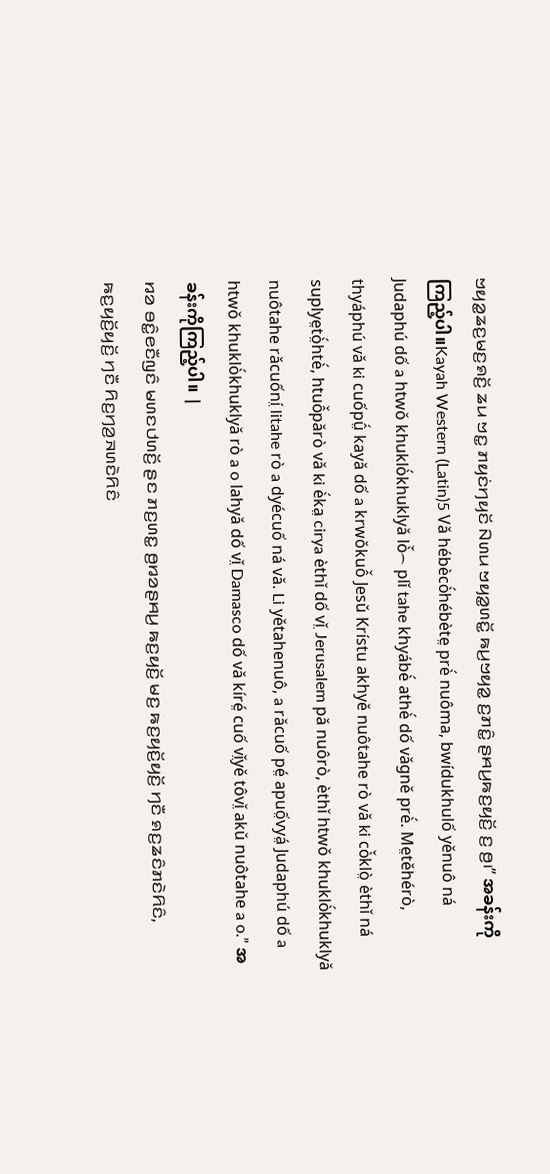ꤠꤟꤤ꤭ꤘꤢ꤬ꤗꤢ꤬ꤎꤢꤩ꤬ ꤘꤣ ꤠꤢ꤭ ꤊꤟꤢꤦꤚꤟꤢꤩ ꤡꤛꤣ ꤠꤟꤤ꤭ꤛꤢꤩ꤭ ꤒꤣ꤬ꤠꤟꤤ꤭ ꤢ꤬ꤊꤢꤨ꤭ ꤔꤌꤣ꤬ꤒꤢ꤬ꤟꤢꤩ꤬ ꤢ꤬ ꤥ꤬꤯” အခန်းကိုကြည့်ပါ။Kayah Western (Latin)5 Vǎ hébècò́hébète̤ prè́ nuôma, bwídukhulố yěnuô ná Judaphú dố a htwǒ khuklò́khuklyǎ lò̌꤮ plǐ tahe khyábè́ athè́ dố vǎgně prè́. Me̤těhérò, thyáphú vǎ ki cuốpṳ̂́ kayǎ dố a krwǒkuô̌ Jesǔ Krístu akhyě nuôtahe rò vǎ ki cò̌klò̤ èthǐ ná suplye̤tò̤́htè́, htuô̌pǎrò vǎ ki è́ka̤ cirya èthǐ dố vǐ̤ Jerusalem pǎ nuôrò, èthǐ htwǒ khuklò́khuklyǎ nuôtahe rǎcuốní̤ litahe rò a dyécuố ná vǎ. Li yětahenuô, a rǎcuố pé̤ apuố̤vyá̤ Judaphú dố a htwǒ khuklò́khuklyǎ rò a o lahyǎ dố vǐ̤ Damasco dố vǎ kíré̤ cuố vǐ̤yě tôvǐ̤ akǔ nuôtahe a o.” အခန်းကိုကြည့်ပါ။ |
ꤙꤤ ꤋꤢꤨ꤭ꤕꤢꤪꤜꤢꤨ ꤗꤛꤢꤓꤛꤢꤩ꤬ ꤔꤢ ꤊꤢ꤬ꤛꤢ꤭ ꤥ꤬ꤙꤤꤔꤌꤣ꤬ ꤒꤢ꤬ꤟꤢꤩ꤬ ꤗꤢ꤬ ꤒꤢ꤬ꤟꤢꤩ꤬ꤟꤢꤩ꤬ ꤚꤢꤪ ꤎꤢ꤬ꤘꤢꤨꤊꤢꤧꤖꤢꤨ, ꤒꤢ꤬ꤟꤢꤩ꤬ꤟꤢꤩ꤬ ꤚꤢꤪ ꤖꤢ꤬ꤚꤤ꤬ꤏꤛꤢꤧꤖꤢꤨ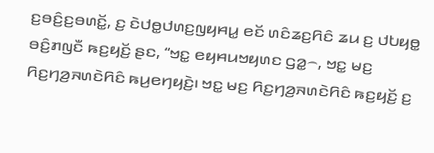ꤢ꤬ꤋꤢꤨ꤬ꤢ꤬ꤋꤛꤢꤩ꤭, ꤢ꤬ ꤢꤧꤓꤥ꤭ꤓꤛꤢ꤬ꤜꤟꤌꤣ꤭ ꤕꤢꤩ ꤛꤢꤨꤘꤢ꤬ꤖꤢꤨ ꤘꤣ ꤢ꤬ ꤓꤝꤟꤥ꤭ ꤋꤢꤨ꤬ꤊꤜꤢꤪ ꤒꤢ꤬ꤟꤢꤩ꤬ ꤔꤢ, “ꤠꤢ꤭ ꤕꤟꤌꤣꤠꤟꤛꤢ ꤞꤤ꤭꤮, ꤠꤢ꤭ ꤗꤢ꤬ ꤖꤢ꤬ꤚꤤ꤬ꤏꤛꤢꤧꤖꤢꤨ ꤒꤣ꤬ꤕꤚꤟꤢꤧ꤬꤯ ꤠꤢ꤭ ꤗꤢ꤬ ꤖꤢ꤬ꤚꤤ꤬ꤏꤛꤢꤧꤖꤢꤨ ꤒꤢ꤬ꤟꤢꤩ꤬ ꤢ꤬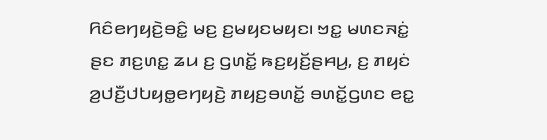ꤖꤢꤨꤕꤚꤟꤢꤧ꤬ꤋꤢꤨ꤭ ꤗꤢ꤬ ꤢ꤬ꤗꤟꤢꤗꤟꤢ꤯ ꤠꤢ꤭ ꤗꤛꤢꤏꤢꤦ꤭ ꤔꤢ ꤊꤢ꤬ꤛꤢ꤭ ꤘꤣ ꤢ꤬ ꤞꤛꤢꤩ꤭ ꤒꤢ꤬ꤟꤢꤩ꤬ꤔꤌꤣ꤬, ꤢ꤬ ꤊꤟꤢꤦ ꤤ꤬ꤓꤢꤪ꤬ꤓꤝꤟꤥ꤭ꤕꤚꤟꤢꤧ꤬ ꤊꤟꤢ꤬ꤋꤛꤢꤩ꤭ ꤋꤛꤢꤩ꤭ꤞꤛꤢ ꤕꤢ꤭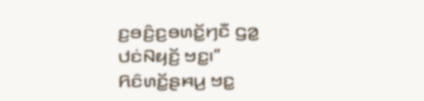ꤢ꤬ꤋꤢꤨ꤬ꤢ꤬ꤋꤛꤢꤩ꤭ꤚꤢꤪ ꤞꤤ꤭ ꤓꤢꤦꤡꤟꤢꤩ꤬ ꤠꤢ꤭꤯”
ꤖꤢꤨꤛꤢꤩ꤭ꤔꤌꤣ꤬ ꤠꤢ꤭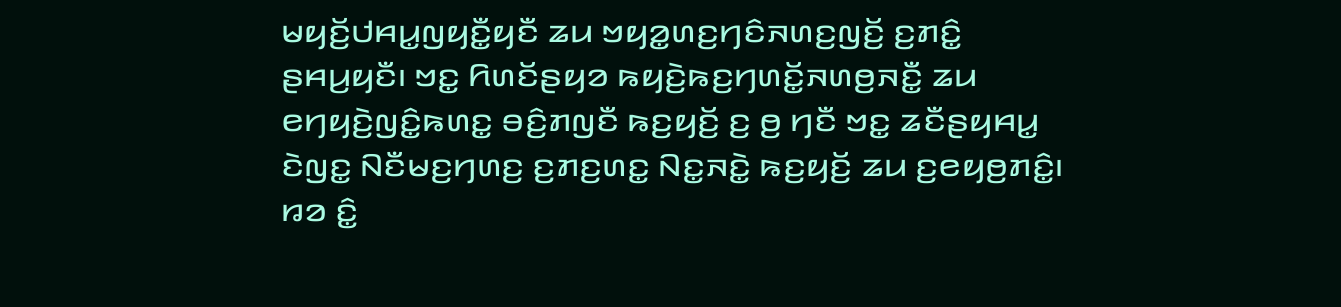ꤗꤟꤢꤩ꤬ꤓꤌꤣ꤭ꤜꤟꤢꤪ꤭ꤟꤢꤪ ꤘꤣ ꤠꤟꤤ꤭ꤛꤢ꤬ꤚꤢꤨꤏꤛꤢ꤬ꤜꤢꤩ꤬ ꤢ꤬ꤊꤢꤨ꤭ ꤔꤌꤣ꤬ꤟꤢꤪ꤯ ꤠꤢ꤭ ꤖꤛꤢꤩꤔꤟꤤ ꤒꤟꤢꤧ꤬ꤒꤢ꤬ꤚꤛꤢꤩ꤭ꤏꤛꤥ꤬ꤏꤢꤪ꤭ ꤘꤣ ꤕꤚꤟꤢꤧ꤬ꤜꤢꤨ꤭ꤒꤛꤢ꤭ ꤋꤢꤨ꤬ꤊꤜꤢꤪ ꤒꤢ꤬ꤟꤢꤩ꤬ ꤢ꤬ ꤥ꤬ ꤚꤢꤪ ꤠꤢ꤭ ꤘꤢꤪꤔꤟꤌꤣ꤭ ꤢꤧꤜꤢ꤭ ꤡꤢꤪꤗꤢ꤬ꤚꤛꤢ꤬ ꤢ꤬ꤊꤢ꤬ꤛꤢ꤭ ꤡꤢ꤭ꤏꤢꤧ꤭ ꤒꤢ꤬ꤟꤢꤩ꤬ ꤘꤣ ꤢ꤬ꤕꤟꤥ꤬ꤊꤢꤨ꤭꤯ ꤙꤤ ꤢꤨ꤭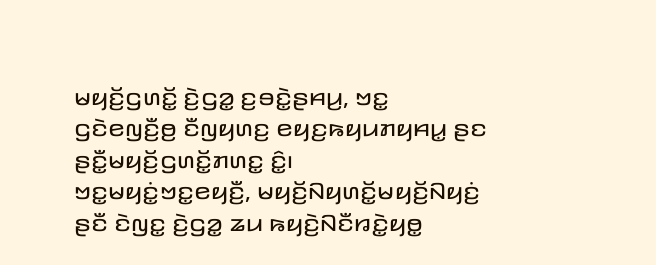ꤗꤟꤢꤩ꤬ꤞꤛꤢꤩ꤭ ꤢꤧ꤬ꤞꤤ꤭ ꤢ꤬ꤋꤢꤧ꤭ꤔꤌꤣ꤬, ꤠꤢ꤭ ꤞꤢꤧꤕꤜꤢꤪ꤬ꤥ꤬ ꤢꤪꤜꤟꤛꤢ꤬ ꤕꤟꤢ꤬ꤒꤟꤣꤊꤟꤌꤣ꤭ ꤔꤢ ꤔꤢꤪ꤭ꤗꤟꤢꤩ꤬ꤞꤛꤢꤩ꤭ꤊꤛꤢ꤭ ꤢꤨ꤭꤯
ꤠꤢ꤭ꤗꤟꤢꤦ꤭ꤠꤢ꤭ꤕꤟꤢꤪ꤬, ꤗꤟꤢꤩ꤬ꤡꤟꤛꤢꤩ꤭ꤗꤟꤢꤩ꤬ꤡꤟꤢꤦ꤬ ꤔꤢꤪ ꤢꤧꤜꤢ꤭ ꤢꤧ꤬ꤞꤤ꤭ ꤘꤣ ꤒꤟꤢꤧ꤬ꤡꤢꤪꤙꤢꤧ꤭ꤟꤥ꤭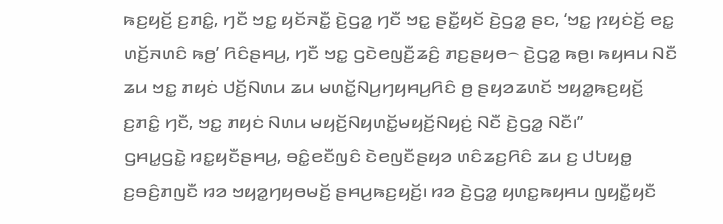ꤒꤢ꤬ꤟꤢꤩ꤬ ꤢ꤬ꤊꤢꤨ꤭, ꤚꤢꤪ ꤠꤢ꤭ ꤟꤢꤩꤏꤢꤪ꤭ ꤢꤧ꤬ꤞꤤ꤭ ꤚꤢꤪ ꤠꤢ꤭ ꤔꤢꤪ꤭ꤟꤢꤩ ꤢꤧ꤬ꤞꤤ꤭ ꤔꤢ, ‘ꤠꤢ꤭ ꤐꤟꤢꤦꤢꤩ꤬ ꤕꤢ꤭ ꤛꤢꤩ꤬ꤏꤛꤢꤨ ꤒꤥ꤬’ ꤖꤢꤨꤔꤌꤣ꤬, ꤚꤢꤪ ꤠꤢ꤭ ꤞꤢꤧꤕꤜꤢꤪ꤬ꤘꤢꤨ꤬ ꤊꤢ꤬ꤔꤟꤥ꤮ ꤢꤧ꤬ꤞꤤ꤭ ꤒꤥ꤬꤯ ꤒꤟꤌꤣ ꤡꤢꤪ ꤘꤣ ꤠꤢ꤭ ꤊꤟꤢꤦ ꤓꤢꤩ꤬ꤡꤛꤣ ꤘꤣ ꤗꤛꤢꤩ꤭ꤡꤣ꤬ꤚꤟꤌꤣ꤬ꤖꤢꤨ ꤥ꤬ ꤔꤟꤤꤘꤛꤢꤩ ꤠꤟꤤ꤭ꤒꤢ꤬ꤟꤢꤩ꤬ ꤢ꤬ꤊꤢꤨ꤭ ꤚꤢꤪ, ꤠꤢ꤭ ꤊꤟꤢꤦ ꤡꤛꤣ ꤗꤟꤢꤩ꤬ꤡꤟꤛꤢꤩ꤭ꤗꤟꤢꤩ꤬ꤡꤟꤢꤦ꤬ ꤡꤢꤪ ꤢꤧ꤬ꤞꤤ꤭ ꤡꤢꤪ꤯”
ꤞꤌꤣ꤭ꤞꤢꤧ꤭ ꤙꤢ꤭ꤟꤢꤪꤔꤌꤣ꤬, ꤋꤢꤨ꤭ꤕꤢꤪꤜꤢꤨ ꤢꤧꤕꤜꤢꤪꤔꤟꤤ ꤛꤢꤨꤘꤢ꤬ꤖꤢꤨ ꤘꤣ ꤢ꤬ ꤓꤝꤟꤥ꤭ ꤢ꤬ꤋꤢꤨ꤬ꤊꤜꤢꤪ ꤙꤤ ꤠꤟꤤ꤭ꤚꤟꤥꤗꤢꤩ꤬ ꤔꤌꤣ꤬ꤒꤢ꤬ꤟꤢꤩ꤬꤯ ꤙꤤ ꤢꤧ꤬ꤞꤤ꤭ ꤟꤛꤢ꤭ꤒꤟꤌꤣ ꤜꤟꤢꤪ꤭ꤟꤢꤪ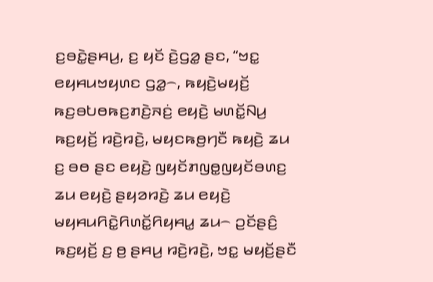ꤢ꤬ꤋꤢꤧ꤭ꤔꤌꤣ꤬, ꤢ꤬ ꤟꤢꤩ ꤢꤧ꤬ꤞꤤ꤭ ꤔꤢ, “ꤠꤢ꤭ ꤕꤟꤌꤣꤠꤟꤛꤢ ꤞꤤ꤭꤮, ꤒꤟꤢꤧ꤬ꤗꤟꤢꤩ꤬ ꤒꤢ꤬ꤋꤝꤥꤒꤢ꤬ꤊꤢꤧ꤬ꤏꤢꤦ꤬ ꤕꤟꤢꤧ꤬ ꤗꤛꤢꤩ꤭ꤡꤣ꤬ ꤒꤢ꤬ꤟꤢꤩ꤬ ꤙꤢꤧ꤬ꤙꤢꤧ꤬, ꤗꤟꤢꤒꤥ꤬ꤚꤢꤪ ꤒꤟꤢꤧ꤬ ꤘꤣ ꤢ꤬ ꤋꤥ ꤔꤢ ꤕꤟꤢꤧ꤬ ꤜꤟꤢꤩꤊꤜꤥ꤭ꤜꤟꤢꤩꤋꤛꤢ꤬ ꤘꤣ ꤕꤟꤢꤧ꤬ ꤔꤟꤤꤙꤢꤧ꤬ ꤘꤣ ꤕꤟꤢꤧ꤬ ꤗꤟꤌꤣꤖꤢꤧ꤭ꤖꤛꤢꤩ꤭ꤖꤟꤌꤣ꤭ ꤘꤣ꤮ ꤑꤢꤩꤔꤢꤨ꤬ ꤒꤢ꤬ꤟꤢꤩ꤬ ꤢ꤬ ꤥ꤬ ꤔꤌꤣ꤬ ꤙꤢꤧ꤬ꤙꤢꤧ꤬, ꤠꤢ꤭ ꤗꤟꤢꤩ꤬ꤔꤢꤪ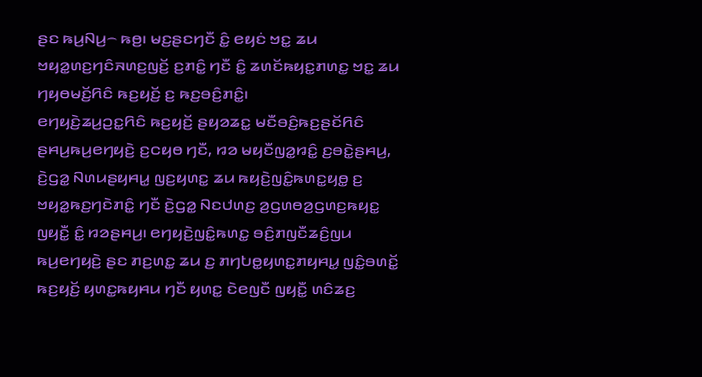ꤔꤢ ꤒꤣ꤬ꤡꤣ꤬꤮ ꤒꤥ꤬꤯ ꤗꤢ꤬ꤔꤢꤚꤢꤪ ꤢꤨ꤭ ꤕꤟꤢꤦ ꤠꤢ꤭ ꤘꤣ ꤠꤟꤤ꤭ꤛꤢ꤬ꤚꤢꤨꤏꤛꤢ꤬ꤜꤢꤩ꤬ ꤢ꤬ꤊꤢꤨ꤭ ꤚꤢꤪ ꤢꤨ꤭ ꤘꤛꤢꤩꤒꤟꤢ꤭ꤊꤛꤢ꤭ ꤠꤢ꤭ ꤘꤣ ꤚꤟꤥꤗꤢꤩ꤬ꤖꤢꤨ ꤒꤢ꤬ꤟꤢꤩ꤬ ꤢ꤬ ꤒꤢ꤬ꤋꤢꤨ꤬ꤊꤢꤨ꤭꤯
ꤕꤚꤟꤢꤧ꤬ꤘꤣ꤬ꤑꤢ꤭ꤖꤢꤨ ꤒꤢ꤬ꤟꤢꤩ꤬ ꤔꤟꤤꤘꤢ꤭ ꤗꤢꤪꤋꤢꤨ꤬ꤒꤢ꤬ꤔꤢꤩꤖꤢꤨ ꤔꤌꤣ꤬ꤒꤣ꤬ꤕꤚꤟꤢꤧ꤬ ꤢ꤬ꤍꤟꤥ ꤚꤢꤪ, ꤙꤤ ꤗꤟꤢꤪꤜꤤ꤭ꤙꤢꤨ꤭ ꤢ꤬ꤋꤢꤧ꤭ꤔꤌꤣ꤬, ꤢꤧ꤬ꤞꤤ꤭ ꤡꤛꤣꤔꤟꤌꤣ꤭ ꤜꤢ꤬ꤟꤛꤢ꤭ ꤘꤣ ꤒꤟꤢꤧ꤬ꤜꤢꤨ꤭ꤒꤛꤢ꤭ꤟꤥ꤭ ꤢ꤬ ꤠꤟꤤ꤭ꤒꤢ꤬ꤚꤢꤧꤊꤢꤨ꤭ ꤚꤢꤪ ꤢꤧ꤬ꤞꤤ꤭ ꤡꤢꤓꤛꤢ꤬ ꤤ꤬ꤞꤛꤥꤤ꤬ꤞꤛꤢ꤬ꤒꤟꤢ꤭ ꤜꤟꤢꤪ꤭ ꤢꤨ꤭ ꤙꤤꤔꤌꤣ꤬꤯ ꤕꤚꤟꤢꤧ꤬ꤜꤢꤨ꤭ꤒꤛꤢ꤭ ꤋꤢꤨ꤬ꤊꤜꤢꤪꤘꤢꤨ꤬ꤜꤣ ꤒꤣ꤬ꤕꤚꤟꤢꤧ꤬ ꤔꤢ ꤊꤢ꤬ꤛꤢ꤭ ꤘꤣ ꤢ꤬ ꤊꤚꤝꤥ꤭ꤟꤛꤢ꤭ꤊꤟꤌꤣ꤭ ꤜꤢꤨ꤭ꤋꤛꤢꤩ꤭ ꤒꤢ꤬ꤟꤢꤩ꤬ ꤟꤛꤢ꤭ꤒꤟꤌꤣ ꤚꤢꤪ ꤟꤛꤢ꤭ ꤢꤧꤕꤜꤢꤪ ꤜꤟꤢꤪ꤭ ꤛꤢꤨꤘꤢ꤬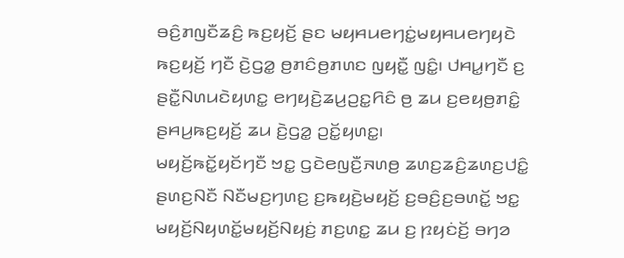ꤋꤢꤨ꤬ꤊꤜꤢꤪꤘꤢꤨ꤬ ꤒꤢ꤬ꤟꤢꤩ꤬ ꤔꤢ ꤗꤟꤌꤣꤕꤚꤢꤦ꤭ꤗꤟꤌꤣꤕꤚꤟꤢꤧ ꤒꤢ꤬ꤟꤢꤩ꤬ ꤚꤢꤪ ꤢꤧ꤬ꤞꤤ꤭ ꤥ꤬ꤊꤢꤨꤥ꤬ꤊꤛꤢ ꤜꤟꤢꤪ꤭ ꤜꤢꤨ꤭꤯ ꤓꤌꤣ꤭ꤚꤢꤪ ꤢ꤬ ꤔꤢꤪ꤭ꤡꤛꤣꤢꤧꤟꤛꤢ꤭ ꤕꤚꤟꤢꤧ꤬ꤘꤣ꤬ꤑꤢ꤭ꤖꤢꤨ ꤥ꤬ ꤘꤣ ꤢ꤬ꤕꤟꤥ꤬ꤊꤢꤨ꤭ ꤔꤌꤣ꤬ꤒꤢ꤬ꤟꤢꤩ꤬ ꤘꤣ ꤢꤧ꤬ꤞꤤ꤭ ꤑꤢꤩ꤭ꤟꤛꤢ꤭꤯
ꤗꤟꤢꤩ꤬ꤒꤢꤩ꤭ꤟꤢꤩꤚꤢꤪ ꤠꤢ꤭ ꤞꤢꤧꤕꤜꤢꤪ꤬ꤏꤛꤥ꤬ ꤘꤛꤢ꤬ꤘꤢꤨ꤬ꤘꤛꤢ꤬ꤓꤢꤨ꤭ ꤔꤛꤢ꤬ꤡꤢꤪ ꤡꤢꤪꤗꤢ꤬ꤚꤛꤢ꤬ ꤢ꤬ꤒꤟꤢꤧ꤬ꤗꤟꤢꤩ꤬ ꤢ꤬ꤋꤢꤨ꤬ꤢ꤬ꤋꤛꤢꤩ꤭ ꤠꤢ꤭ ꤗꤟꤢꤩ꤬ꤡꤟꤛꤢꤩ꤭ꤗꤟꤢꤩ꤬ꤡꤟꤢꤦ꤬ ꤊꤢ꤬ꤛꤢ꤭ ꤘꤣ ꤢ꤬ ꤐꤟꤢꤦꤢꤩ꤬ ꤋꤚꤤ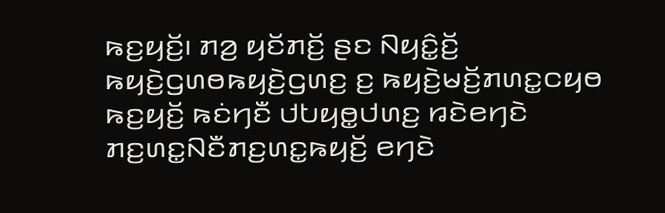ꤒꤢ꤬ꤟꤢꤩ꤬꤯ ꤊꤤ꤬ ꤟꤢꤩꤊꤢꤩ꤬ ꤔꤢ ꤡꤟꤢꤨ꤭ꤢꤩ꤬ ꤒꤟꤢꤧ꤬ꤞꤛꤥꤒꤟꤢꤧ꤬ꤞꤛꤢ꤬ ꤢ꤬ ꤒꤟꤢꤧ꤬ꤗꤢꤩ꤬ꤊꤛꤢ꤭ꤍꤟꤥ ꤒꤢ꤬ꤟꤢꤩ꤬ ꤒꤢꤦꤚꤢꤪ ꤓꤝꤟꤥ꤭ꤓꤛꤢ꤬ ꤙꤢꤧꤕꤚꤢꤧ ꤊꤢ꤬ꤛꤢ꤭ꤡꤢꤪꤊꤢ꤬ꤛꤢ꤭ꤒꤟꤢꤩ꤬ ꤕꤚꤢꤧ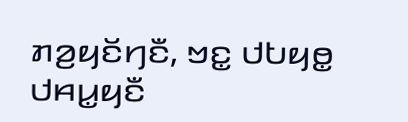ꤊꤤ꤬ꤟꤢꤩꤚꤢꤪ, ꤠꤢ꤭ ꤓꤝꤟꤥ꤭ ꤓꤌꤣ꤭ꤟꤢꤪ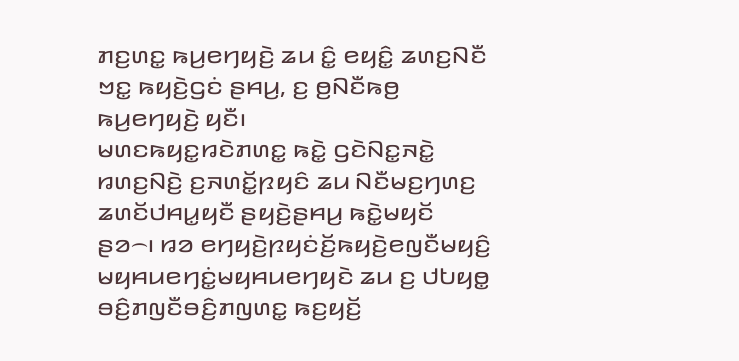ꤊꤢ꤬ꤛꤢ꤭ ꤒꤣ꤬ꤕꤚꤟꤢꤧ꤬ ꤘꤣ ꤢꤨ꤭ ꤕꤟꤢꤨ꤭ ꤘꤛꤢ꤬ꤡꤢꤪ ꤠꤢ꤭ ꤒꤟꤢꤧ꤬ꤞꤢꤦ ꤔꤌꤣ꤬, ꤢ꤬ ꤥ꤬ꤡꤢꤪꤒꤥ꤬ ꤒꤣ꤬ꤕꤚꤟꤢꤧ꤬ ꤟꤢꤪ꤯
ꤗꤛꤢꤒꤟꤢ꤭ꤙꤢꤧꤊꤛꤢ꤭ ꤒꤢꤧ꤭ ꤞꤢꤧꤡꤢ꤭ꤏꤢꤧ꤭ ꤙꤛꤢ꤬ꤡꤢꤧ꤬ ꤢ꤬ꤏꤛꤢꤩ꤭ꤐꤟꤢꤨ ꤘꤣ ꤡꤢꤪꤗꤢ꤬ꤚꤛꤢ꤬ ꤘꤛꤢꤩꤓꤌꤣ꤭ꤟꤢꤪ ꤔꤟꤢꤧ꤬ꤔꤌꤣ꤬ ꤒꤢꤧ꤭ꤗꤟꤢꤩ ꤔꤤ꤮꤯ ꤙꤤ ꤕꤚꤟꤢꤧ꤬ꤐꤟꤢꤦꤢꤩ꤬ꤒꤟꤢꤧ꤬ꤕꤜꤢꤪꤗꤟꤢꤨ꤬ ꤗꤟꤌꤣꤕꤚꤢꤦ꤭ꤗꤟꤌꤣꤕꤚꤟꤢꤧ ꤘꤣ ꤢ꤬ ꤓꤝꤟꤥ꤭ ꤋꤢꤨ꤬ꤊꤜꤢꤪꤋꤢꤨ꤬ꤊꤜꤛꤢ꤭ ꤒꤢ꤬ꤟꤢꤩ꤬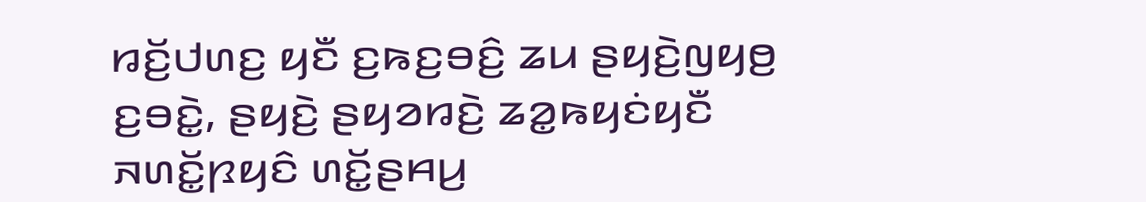ꤙꤢꤩ꤬ꤓꤛꤢ꤬ ꤟꤢꤪ ꤢ꤬ꤒꤢ꤬ꤋꤢꤨ꤬ ꤘꤣ ꤔꤟꤢꤧ꤬ꤜꤟꤥ꤬ ꤢ꤬ꤋꤢꤧ꤭, ꤔꤟꤢꤧ꤬ ꤔꤟꤤꤙꤢꤧ꤬ ꤘꤤ꤭ꤒꤟꤢꤦꤟꤢꤪ ꤏꤛꤢꤩ꤭ꤐꤟꤢꤨ ꤛꤢꤩ꤭ꤔꤌꤣ꤬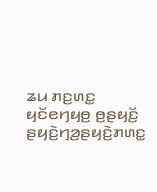ꤘꤣ ꤊꤢ꤬ꤛꤢ꤭ ꤟꤢꤩꤕꤚꤟꤥ꤬ ꤥ꤬ꤔꤟꤢꤩ꤬ ꤔꤟꤢꤧ꤬ꤚꤤ꤬ꤔꤟꤢꤧ꤬ꤊꤛꤢ꤭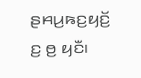ꤔꤌꤣ꤬ꤒꤢ꤬ꤟꤢꤩ꤬ ꤢ꤬ ꤥ꤬ ꤟꤢꤪ꤯